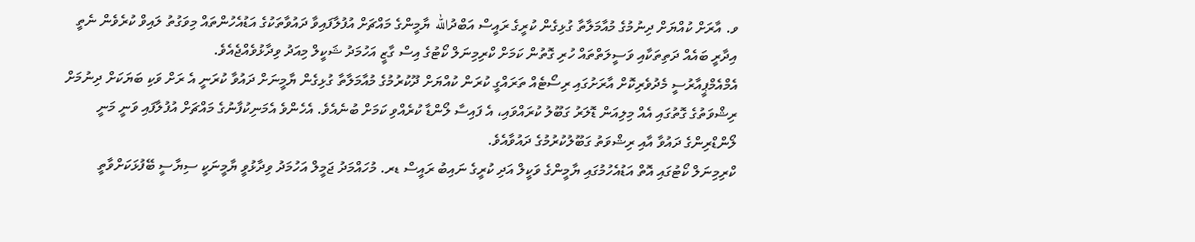ވ. އާރަށް ކުއްޔަށް ދިނުމުގެ މުއާމަލާތާ ގުޅިގެން ކުރީގެ ރައީސް އަބްދުالله ޔާމީންގެ މައްޗަށް އުފުލާފައިވާ ދައުވާތަކުގެ އަޑުއެހުންތައް މިވަގުތު ލައިވް ކުރެވެން ނެތީ އިދާރީ ބައެއް ދަތިތަކާއި ވަސީލަތްތައް ހުރި ގޮތުން ކަމަށް ކްރިމިނަލް ކޯޓުގެ އިސް ގާޒީ އަހުމަދު ޝަކީލް މިއަދު ވިދާޅުވެއްޖެއެވެ.
އެމްއެމްޕީއާރުސީ މެދުވެރިކޮށް އާރަށުގައި ރިސޯޓެއް ތަރައްގީ ކުރަން ކުއްޔަށް ދޫކުރުމުގެ މުއާމަލާތާ ގުޅިގެން ޔާމީނަށް ދައުވާ ކުރަނީ އެ ރަށް ވަކި ބަޔަކަށް ދިނުމަށް ރިޝްވަތުގެ ގޮތުގައި އެއް މިލިއަން ޑޮލަރު ގަބޫލު ކުރައްވައި، އެ ފައިސާ ލޯންޑާ ކުރެއްވި ކަމަށް ބުނެއެވެ. އެހެންވެ އެމަނިކުފާނުގެ މައްޗަށް އުފުލާފައި ވަނީ މަނީ ލޯންޑްރިންގެ ދައުވާ އާއި ރިޝްވަތު ގަބޫލުކުރުމުގެ ދައުވާއެވެ.
ކްރިމިނަލް ކޯޓުގައި އޮތް އަޑުއެހުމުގައި ޔާމީންގެ ވަކީލް އަދި ކުރީގެ ނައިބު ރައީސް ޑރ. މުހައްމަދު ޖަމީލް އަހުމަދު ވިދާޅުވީ ޔާމީނަކީ ސިޔާސީ ބޭފުޅަކަށްވާތީ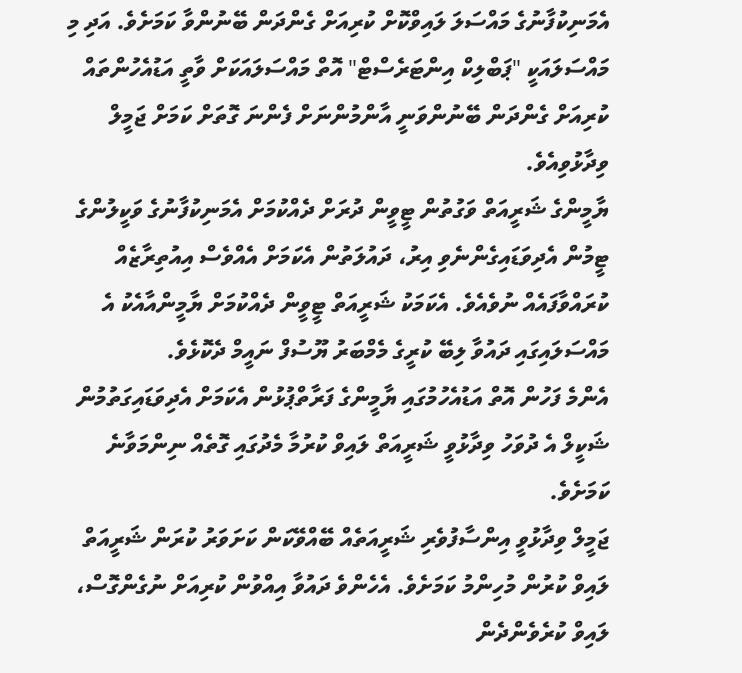އެމަނިކުފާނުގެ މައްސަލަ ލައިވްކޮށް ކުރިއަށް ގެންދަން ބޭނުންވާ ކަމަށެވެ. އަދި މި މައްސަލައަކީ "ޕަބްލިކް އިންޓަރެސްޓް" އޮތް މައްސަލައަކަށް ވާތީ އަޑުއެހުންތައް ކުރިއަށް ގެންދަން ބޭނުންވަނީ އާންމުންނަށް ފެންނަ ގޮތަށް ކަމަށް ޖަމީލް ވިދާޅުވިއެވެ.
ޔާމީންގެ ޝަރީއަތް ވަގުތުން ޓީވީން ދުރަށް ދެއްކުމަށް އެމަނިކުފާނުގެ ވަކީލުންގެ ޓީމުން އެދިވަޑައިގެންނެވި އިރު، ދައުލަތުން އެކަމަށް އެއްވެސް އިއުތިރާޒެއް ކުރައްވާފައެއް ނުވެއެވެ. އެކަމަކު ޝަރީއަތް ޓީވީން ދެއްކުމަށް ޔާމީންއާއެކު އެ މައްސަލައިގައި ދައުވާ ލިބޭ ކުރީގެ މެމްބަރު ޔޫސުފް ނައީމް ދެކޮޅެވެ.
އެންމެ ފަހުން އޮތް އަޑުއެހުމުގައި ޔާމީންގެ ފަރާތްޕުޅުން އެކަމަށް އެދިވަޑައިގަތުމުން ޝަކީލް އެ ދުވަހު ވިދާޅުވީ ޝަރީއަތް ލައިވް ކުރުމާ މެދުގައި ގޮތެއް ނިންމަވާނެ ކަމަށެވެ.
ޖަމީލް ވިދާޅުވީ އިންސާފުވެރި ޝަރީއަތެއް ބޭއްވޭކަން ކަށަވަރު ކުރަން ޝަރީއަތް ލައިވް ކުރުން މުހިންމު ކަމަށެވެ. އެހެންވެ ދައުވާ އިއްވުން ކުރިއަށް ނުގެންގޮސް، ލައިވް ކުރެވެންދެން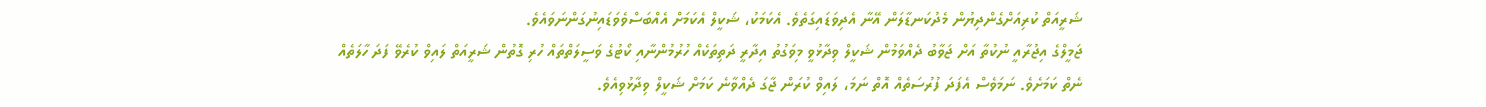ޝަރީއަތް ކުރިއަށްގެންދިޔުން މެދުކަނޑާލަން އޭނާ އެދިވަޑައިގަތެވެ. އެކަމަކު، ޝަކީލް އެކަމަށް އެއްބަސްވެވަޑައިނުގަންނަވައެވެ.
ޖަމީލްގެ އިޖުރާއީ ނުކުތާ އަށް ޖަވާބު ދެއްވަމުން ޝަކީލް ވިދާޅުވީ މިވަގުތު އިދާރީ ދަތިތަކެއް ހުރުމުންނާއި ކޯޓުގެ ވަސީލަތްތައް ހުރި ގޮތުން ޝަރީއަތް ލައިވް ކުރެވޭ ފަދަ ހާލަތެއް ނެތް ކަމަށެވެ. ނަމަވެސް އެފަދަ ފުރުސަތެއް އޮތް ނަމަ، ލައިވް ކުރަން ޖާގަ ދެއްވާނެ ކަމަށް ޝަކީލް ވިދާޅުވިއެވެ.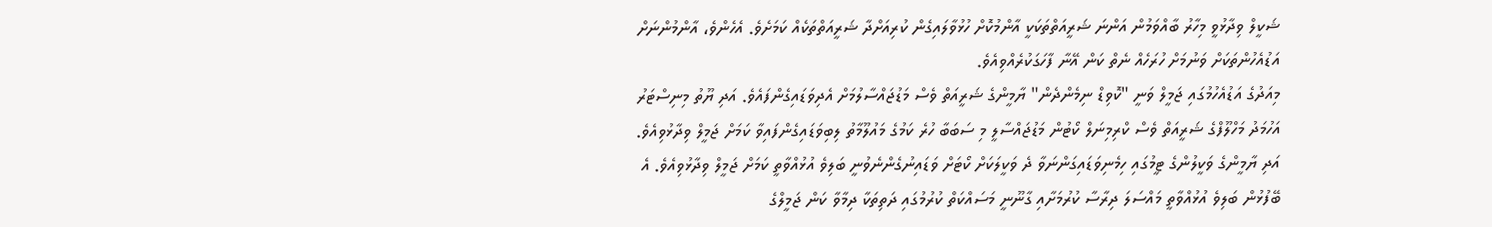ޝަކީލް ވިދާޅުވީ މިހާރު ބާއްވަމުން އަންނަ ޝަރީއަތްތަކަކީ އާންމުކޮށް ހުޅުވާލައިގެން ކުރިއަށްދާ ޝަރީއަތްތަކެއް ކަމަށެވެ. އެހެންވެ، އާންމުންނަށް އަޑުއެހުންތަކަށް ވަނުމަށް ހުރަހެއް ނެތް ކަން އޭނާ ފާހަގަކުރެއްވިއެވެ.
މިއަދުގެ އަޑުއެހުމުގައި ޖަމީލް ވަނީ "ކޮވިޑް ނިމެންދެން" ޔާމީންގެ ޝަރީއަތް ވެސް މަޑުޖައްސާލުމަށް އެދިވަޑައިގެންފައެވެ. އަދި ޔޫތު މިނިސްޓަރު އަހުމަދު މަހްލޫފްގެ ޝަރީއަތް ވެސް ކްރިމިނަލް ކޯޓުން މަޑުޖައްސާލީ މި ސަބަބާ ހުރެ ކަމުގެ މައުލޫމާތު ލިބިވަޑައިގެންފައިވާ ކަމަށް ޖަމީލް ވިދާޅުވިއެވެ.
އަދި ޔާމީންގެ ވަކީލުންގެ ޓީމުގައި ހިމެނިވަޑައިގަންނަވާ ދެ ވަކީލަކަށް ކޯޓަށް ވަޑައިނުގެންނެވުނީ ބަލިވެ އުޅުއްވާތީ ކަމަށް ޖަމީލް ވިދާޅުވިއެވެ. އެ ބޭފުޅުން ބަލިވެ އުޅުއްވާތީ މައްސަލަ ދިރާސާ ކުރުމަށާއި ގާނޫނީ މަސައްކަތް ކުރުމުގައި ދަތިތަކާ ދިމާވާ ކަން ޖަމީލްގެ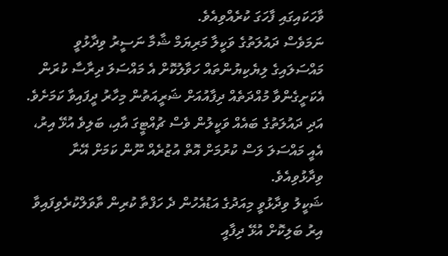ވާހަކައިގައި ފާހަގަ ކުރެއްވިއެވެ.
ނަމަވެސް ދައުލަތުގެ ވަކީލާ މަރިޔަމް ޝާމާ ނަސީރު ވިދާޅުވީ މައްސަލައިގެ ލިޔެކިޔުންތައް ހަވާލުކޮށް އެ މައްސަލަ ދިރާސާ ކުރަން އެކަށީގެންވާ މުއްދަތެއް ދިފާއުއަށް ޝަރީއަތުން މިހާރު ދީފައިވާ ކަމަށެވެ. އަދި ދައުލަތުގެ ބައެއް ވަކީލުން ވެސް ޗުއްޓީގަ އާއި، ބަލިވެ އުޅޭ އިރު، އެއީ މައްސަލަ ލަސް ކުރުމަށް އޮތް އުޒުރެއް ނޫން ކަމަށް އޭނާ ވިދާޅުވިއެވެ.
ޝަކީލު ވިދާޅުވީ މިއަދުގެ އަޑުއެހުން ދެ ހަފްތާ ކުރިން ތާވަލްކުރެވިފައިވާ އިރު ބަލިކޮށް އުޅޭ ދިފާއީ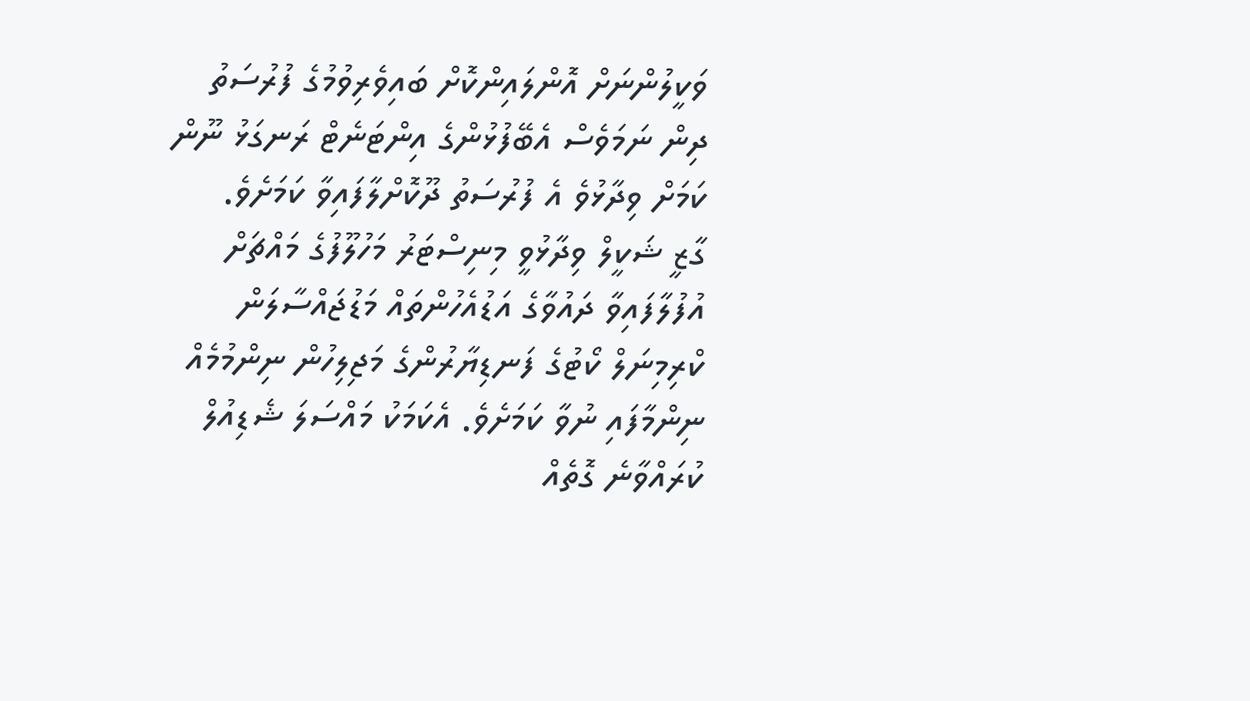ވަކީލުންނަށް އޮންލައިންކޮށް ބައިވެރިވުމުގެ ފުރުސަތު ދިން ނަމަވެސް އެބޭފުޅުންގެ އިންޓަނެޓް ރަނގަޅު ނޫން ކަމަށް ވިދާޅުވެ އެ ފުރުސަތު ދޫކޮށްލާފައިވާ ކަމަށެވެ.
ގާޒީ ޝަކީލް ވިދާޅުވީ މިނިސްޓަރު މަހުލޫފުގެ މައްޗަށް އުފުލާފައިވާ ދައުވާގެ އަޑުއެހުންތައް މަޑުޖައްސާލަން ކްރިމިނަލް ކޯޓުގެ ފަނޑިޔާރުންގެ މަޖިލިހުން ނިންމުމެއް ނިންމާފައި ނުވާ ކަމަށެވެ. އެކަމަކު މައްސަލަ ޝެޑިއުލް ކުރައްވާނެ ގޮތެއް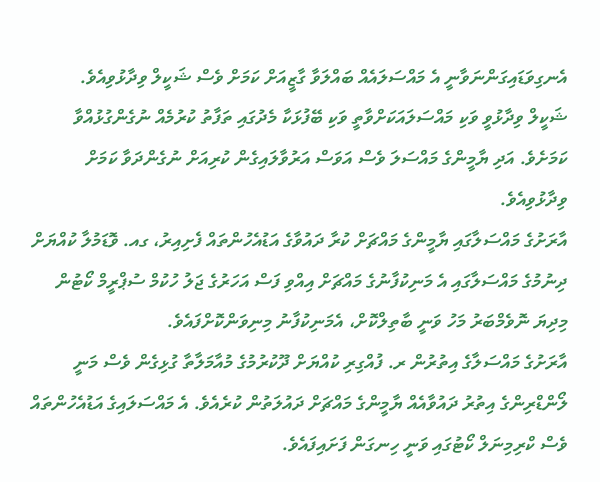އެނގިވަޑައިގަންނަވާނީ އެ މައްސަލައެއް ބައްލަވާ ގާޒީއަށް ކަމަށް ވެސް ޝަކީލް ވިދާޅުވިއެވެ.
ޝަކީލް ވިދާޅުވީ ވަކި މައްސަލައަކަށްވާތީ ވަކި ބޭފުޅަކާ މެދުގައި ތަފާތު ކުރުމެއް ނުގެންގުޅުއްވާ ކަމަށެވެ. އަދި ޔާމީންގެ މައްސަލަ ވެސް އަވަސް އަރުވާލައިގެން ކުރިއަށް ނުގެންދަވާ ކަމަށް ވިދާޅުވިއެވެ.
އާރަށުގެ މައްސަލާގައި ޔާމީންގެ މައްޗަށް ކުރާ ދައުވާގެ އަޑުއެހުންތައް ފެށިއިރު، ގއ. ވޮޑަމުލާ ކުއްޔަށް ދިނުމުގެ މައްސަލާގައި އެ މަނިކުފާނުގެ މައްޗަށް އިއްވި ފަސް އަހަރުގެ ޖަލު ހުކުމް ސުޕްރީމް ކޯޓުން މިދިޔަ ނޮވެމްބަރު މަހު ވަނީ ބާތިލްކޮށް، އެމަނިކުފާނު މިނިވަންކޮށްފައެވެ.
އާރަށުގެ މައްސަލާގެ އިތުރުން ރ. ފުއްގިރި ކުއްޔަށް ދޫކުރުމުގެ މުއާމަލާތާ ގުޅިގެން ވެސް މަނީ ލޯންޑްރިންގެ އިތުރު ދައުވާއެއް ޔާމީންގެ މައްޗަށް ދައުލަތުން ކުރެއެވެ. އެ މައްސަލައިގެ އަޑުއެހުންތައް ވެސް ކްރިމިނަލް ކޯޓުގައި ވަނީ ހިނގަން ފަށައިފައެވެ.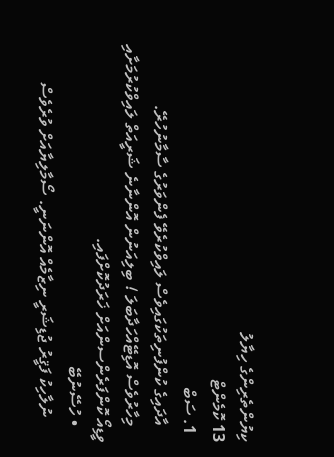ކިޔުންތެރިންގެ ހިޔާލު
13 ކޮމެންޓް
  1. ސަބް
    އާދައިގެ ކުންފުނިތަކުގައިވެސް ލައިވްކުރެވޭ ފެންވަރުގެ ސާމާނުހުރޭ.
    މިހާރުވެސް އޮޑިޓޭއްހަދާބަލަ ! ބިލިއަނުން އޮންނާނެ ޝަރީއަތް ލައިވްކުރުމަށާއި ވީޑިއޯ ކޮންފަރެންސންއަށް ޚަރަދުކޮށްފައި.
    • ހުސޭނުބޭ
      ނުލާހިކު ފަޤީރު ޖުޑިޝަރީ ނިޒާމެއް އޮންނަނީ. ސޯމާލިޔާއަށް ވުރެވެސް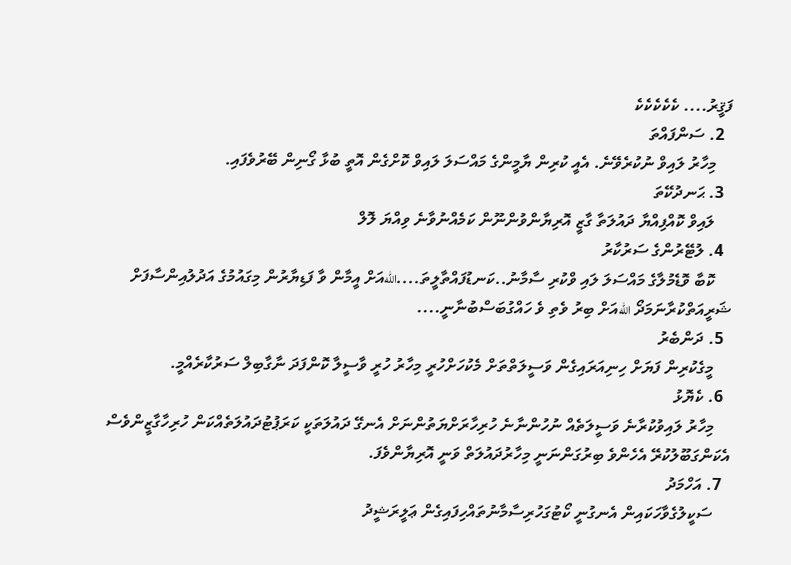ފަޤީރު.... ކެކެކެކެކެ
  2. ސަންފައްތަ
    މިހާރު ލައިވް ނުކުރެވޭނެ. އެއީ ކުރިން ޔާމީންގެ މައްސަލަ ލައިވް ކޮށްގެން އޮތީ ބުޅާ ގޯނިން ބޭރުވެފައި.
  3. ޙަނދުކޭތަ
    ލައިވް ކޮއްފިއްޔާ ދައުލަތާ ގާޒީ އޮރިޔާންވުންނޫން ކަމެއްނުވާނެ ވިއްޔަ ލޮލް
  4. ލުޓޭރުންގެ ސަރުކާރު
    ކޮބާ ވޮޑެމުލާގެ މައްސަލަ ލައި ވްކުރި ސާމާނު..ކަނޑުފައްތާލީތަ....اللهއަށް އީމާން ވާ ފަޑިޔާރުން މިގައުމުގެ އަދުލުއިންސާފަށް ޝަރީއަތްކުރާނަމަދޯ اللهއަށް ބިރު ވެތި ވެ ހައްގުބަސްބުނާނީ....
  5. ދަންބެރު
    މީގެކުރިން ފަޔަށް ހިނިއަރައިގެން ވަސީލަތްތަށް މެކުހަށްހުރީ މިހާރު ހުރީ ވާސީލާ ކޮންފަދަ ނާގާބިލް ސަރުކާރެއްމީ.
  6. ކެޔޮޅު
    މިހާރު ލައިވުކުރާނެ ވަސީލަތެއް ނުހުންނާނެ ހުރިހާރަށްޔަތުންނަށް އެނގޭ ދައުލަތަކީ ކަރަޕުޓުދައުލަތެއްކަން ހުރިހާގާޒީންވެސް އެކަންގަބޫލުކުރޭ އެހެންވެ ބިރުގަންނަނީ މިހާރުދައުލަތް ވަނީ އޮރިޔާންވެފަ.
  7. އަހްމަދު
    ސަކީލުގެވާހަކައިން އެނގުނީ ކޯޓުގަހުރިސާމާނުތައްހިފައިގެން ޢަލީރަޝީދު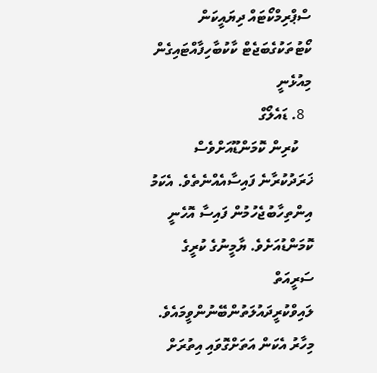ސްޕްރިމްކޯޓައް ދިޔައީކަން ކޯޓުތަކުގެބަޖެޓް ކާކުބާހިފާއްޓައިގެން މިއުޅެނީ
  8. ޑައެލޯގް
    ކުރިން ކޮމަންޑޫއަށްވެސް ޚަރަދުކުރާނެ ފައިސާއެއްނެތެވެ. އެކަމު އިންތިހާބުޖެހުމުން ފައިސާ އޮހެނީ ކޮމަންޑުއަށެވެ. ޔާމީނުގެ ކުރީގެ ސަރީއަތް ލައިވްކުރީދައުލަތުންބޭނުންވީމައެވެ. މިހާރު އެކަން އަތަށްގޮވައި އިތުރަށް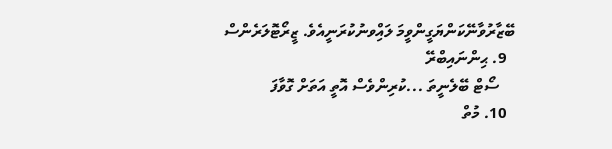ބޭޒާރުވާނޭކަންޔަގީންވީމަ ލައިްވނުކުރަނީއެވެ. ޒީރޯޓޮލަރެންސް
  9. ޙިންނައިބްރޭ
    ސޯޓް ބޭލެނީތަ ...ކުރިންވެސް އޮތީ އަތަށް ގޮވާފަ
  10. މުތް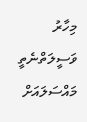މިހާރު ވަސީލަތްނެތީ މައްސަލައަށް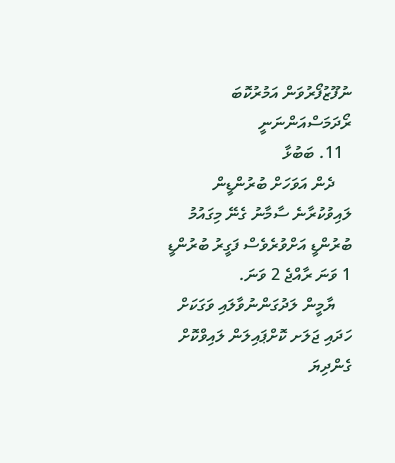ނުފޫޒުފޯރުވަން އަމުރުކޮބަ ރޯދަމަސްއަންނަނީ
  11. ބަބުޅާ
    ދެން އަވަހަށް ބުރުންޑީން ލައިވުކުރާނެ ސާމާނު ގެނޭ މިގައުމު ބުރުންޑީ އަށްވުރެވެސް ފަގީރު ބުރުންޑީ 1 ވަނަ ރާއްޖެ 2 ވަނަ.
    ޔާމީން ލަދުގަންނުވާލައި ވަގަކަށް ހަދައި ޖަލަށ ކޮށްޕައިލަން ލައިވްކޮށް ގެންދިޔަ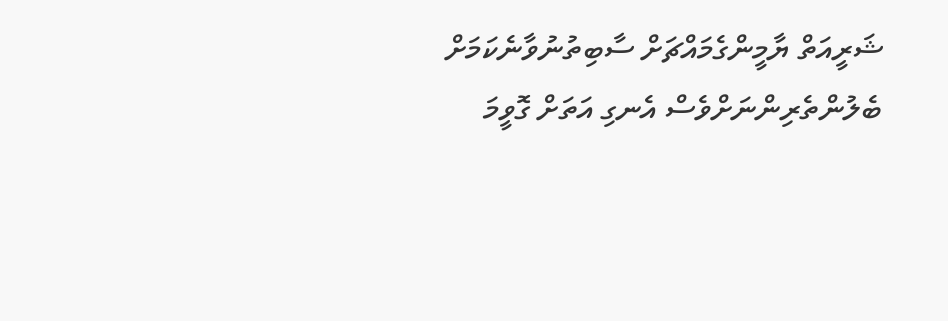ޝަރީއަތް ޔާމީންގެމައްޗަށް ސާބިތުނުވާނެކަމަށް ބެލުންތެރިންނަށްވެސް އެނގި އަތަށް ގޮވީމަ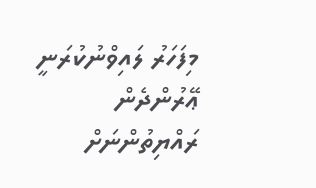މިފަހަރު ލައިވްނުކުރަނީ ޢޭރުންދެން ރައްޔިތުންނަށް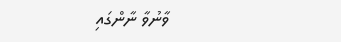ވާނުވާ ނާންގައި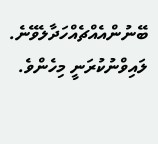ބޭނުންއެއްޗެއްހަދާލެވޭނެ. ލައިވްނުކުރަނީ މިހެންވެ.